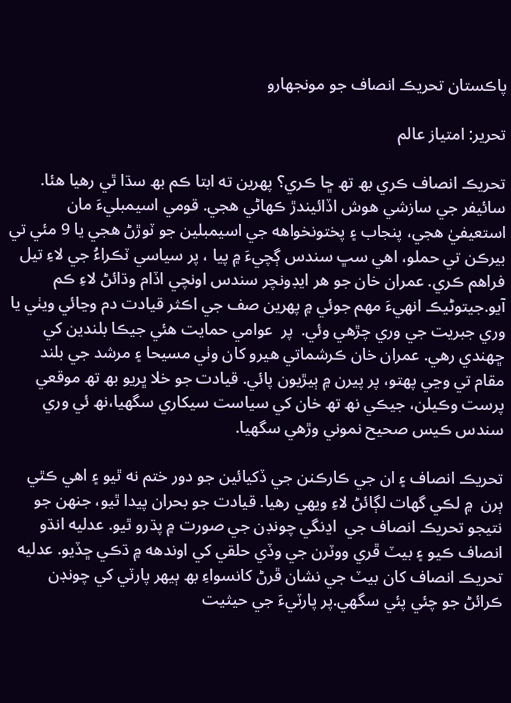پاڪستان تحريڪ انصاف جو مونجھارو

تحرير: امتياز عالم

تحريڪ انصاف ڪري بھ تھ ڇا ڪري؟ پهرين ته ابتا ڪم بھ سڌا ٿي رھيا ھئا. سائيفر جي سازشي ھوش اڏائيندڙ ڪھاڻي ھجي. قومي اسيمبليءَ مان استعيفيٰ ھجي، پنجاب ۽ پختونخواهه جي اسيمبلين جو ٽوڙڻ ھجي يا 9 مئي تي بيرڪن تي حملو، اهي سڀ سندس ڳچيءَ ۾ پيا ، پر سياسي ٽڪراءُ جي لاءِ تيل فراهم ڪري. عمران خان جو هر ايڊونچر سندس اونچي اڏام وڌائڻ لاءِ ڪم آيو.جيتوڻيڪ انهيءَ مهم جوئي ۾ پهرين صف جي اڪثر قيادت دم وڃائي ويٺي يا وري جبريت جي وري چڙھي وئي.  پر  عوامي حمايت هئي جيڪا بلندين کي ڇهندي رهي. عمران خان ڪرشماتي هيرو کان وٺي مسيحا ۽ مرشد جي بلند مقام تي وڃي پهتو، پر پيرن ۾ ٻيڙيون پائي. قيادت جو خلا ڀريو بھ تھ موقعي پرست وڪيلن، جيڪي نھ تھ خان کي سياست سيکاري سگهيا،نھ ئي وري سندس ڪيس صحيح نموني وڙهي سگهيا.

تحريڪ انصاف ۽ ان جي ڪارڪنن جي ڏکيائين جو دور ختم نه ٿيو ۽ اھي ڪٿي ٻرن  ۾ لڪي گھات لڳائڻ لاءِ ويهي رهيا. قيادت جو بحران پيدا ٿيو، جنهن جو نتيجو تحريڪ انصاف جي  اڍنگي چونڊن جي صورت ۾ پڌرو ٿيو. عدليه انڌو انصاف ڪيو ۽ بيٽ ڦري ووٽرن جي وڏي حلقي کي اوندهه ۾ ڌڪي ڇڏيو. عدليه تحريڪ انصاف کان بيٽ جي نشان ڦرڻ کانسواءِ بھ ٻيهر پارٽي کي چونڊن ڪرائڻ جو چئي پئي سگھي.پر پارٽيءَ جي حيثيت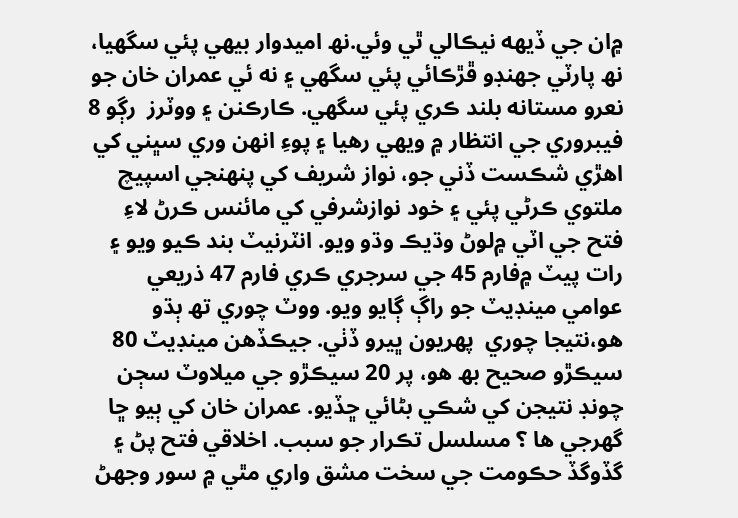۾ان جي ڏيهه نيڪالي ٿي وئي.نھ اميدوار بيهي پئي سگهيا، نھ پارٽي جهنڊو ڦڙڪائي پئي سگھي ۽ نه ئي عمران خان جو نعرو مستانه بلند ڪري پئي سگهي. ڪارڪنن ۽ ووٽرز  رڳو 8 فيبروري جي انتظار ۾ ويھي رهيا ۽ پوءِ انھن وري سڀني کي اھڙي شڪست ڏني جو، نواز شريف کي پنهنجي اسپيچ  ملتوي ڪرڻي پئي ۽ خود نوازشرفي کي مائنس ڪرڻ لاءِ فتح جي اٽي ۾لوڻ وڌيڪ وڌو ويو. انٽرنيٽ بند ڪيو ويو ۽ رات پيٽ ۾فارم 45 جي سرجري ڪري فارم 47 ذريعي عوامي مينڊيٽ جو راڳ ڳايو ويو. ووٽ چوري تھ ٻڌو ھو،نتيجا چوري  پهريون ڀيرو ڏٺي. جيڪڏھن مينڊيٽ 80 سيڪڙو صحيح بھ هو، پر 20 سيڪڙو جي ميلاوٽ سڄن چونڊ نتيجن کي شڪي بڻائي ڇڏيو. عمران خان کي ٻيو ڇا گهرجي ھا ؟ مسلسل تڪرار جو سبب. اخلاقي فتح پڻ ۽ گڏوگڏ حڪومت جي سخت مشق واري مٿي ۾ سور وجھڻ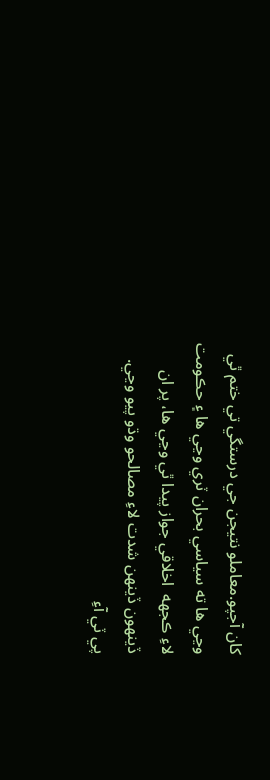کان آجپو.معاملو نتيجن جي درستگي تي ختم ٿي وڃي ها ته سياسي بحران ٽري وڃي ها ۽ حڪومت لاءِ ڪجھه  اخلاقي جواز پيدا ٿي وڃي ها، پر ان  ڏينهون ڏينهن شدت لاءِ مصالحو وڌو پيو وڃي. پي ٽي آءِ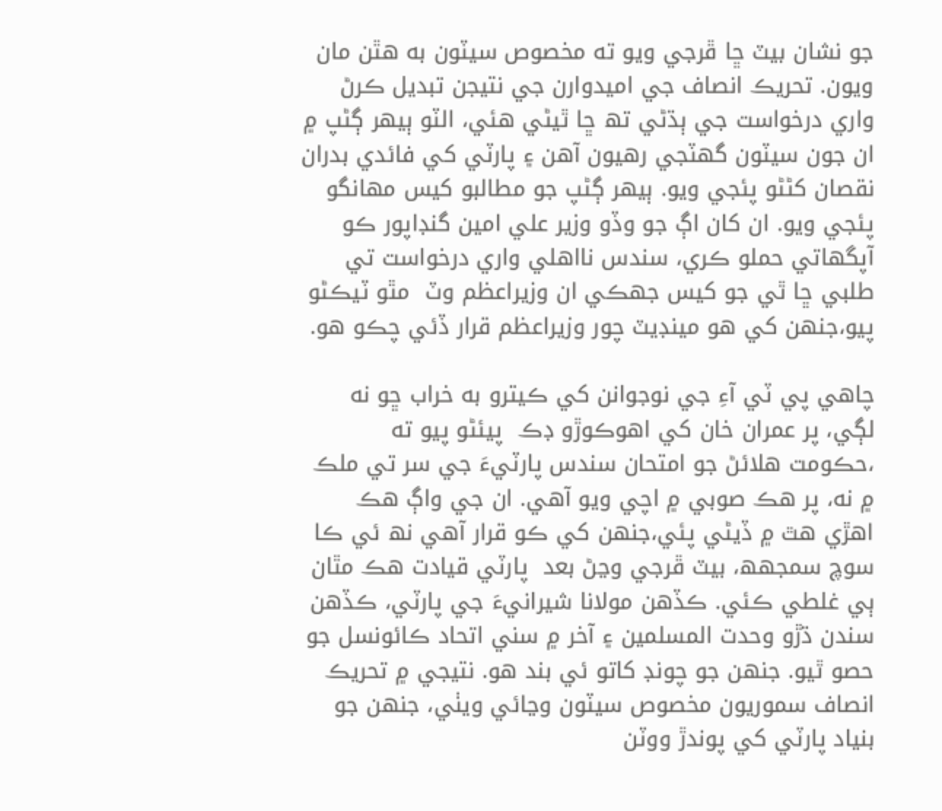جو نشان بيٽ ڇا ڦرجي ويو ته مخصوص سيٽون به ھٿن مان ويون. تحريڪ انصاف جي اميدوارن جي نتيجن تبديل ڪرڻ واري درخواست جي ٻڌڻي تھ ڇا ٿيڻي ھئي، الٽو ٻيهر ڳڻپ ۾ ان جون سيٽون گهٽجي رهيون آهن ۽ پارٽي کي فائدي بدران  نقصان کڻڻو پئجي ويو. ٻيهر ڳڻپ جو مطالبو کيس مهانگو پئجي ويو. ان کان اڳ جو وڏو وزير علي امين گنڊاپور ڪو آپگهاتي حملو ڪري، سندس نااهلي واري درخواست تي طلبي ڇا ٿي جو کيس جھڪي ان وزيراعظم وٽ  مٿو ٽيڪڻو پيو،جنھن کي ھو مينڊيٽ چور وزيراعظم قرار ڏئي چڪو هو.

چاھي پي ٽي آءِ جي نوجوانن کي ڪيترو به خراب ڇو نه لڳي، پر عمران خان کي اهوڪوڙو ڊڪ  پيئڻو پيو ته ،حڪومت هلائڻ جو امتحان سندس پارٽيءَ جي سر تي ملڪ ۾ نه، پر هڪ صوبي ۾ اچي ويو آھي. ان جي واڳ ھڪ اھڙي ھٿ ۾ ڏيڻي پئي،جنھن کي ڪو قرار آھي نھ ئي ڪا سوچ سمجهھ، بيٽ ڦرجي وڃڻ بعد  پارٽي قيادت هڪ مٿان ٻي غلطي ڪئي. ڪڏهن مولانا شيرانيءَ جي پارٽي، ڪڏهن سندن ڌڙو وحدت المسلمين ۽ آخر ۾ سني اتحاد ڪائونسل جو حصو ٿيو. جنهن جو چونڊ کاتو ئي بند ھو. نتيجي ۾ تحريڪ انصاف سموريون مخصوص سيٽون وڃائي ويٺي، جنھن جو بنياد پارٽي کي پوندڙ ووٽن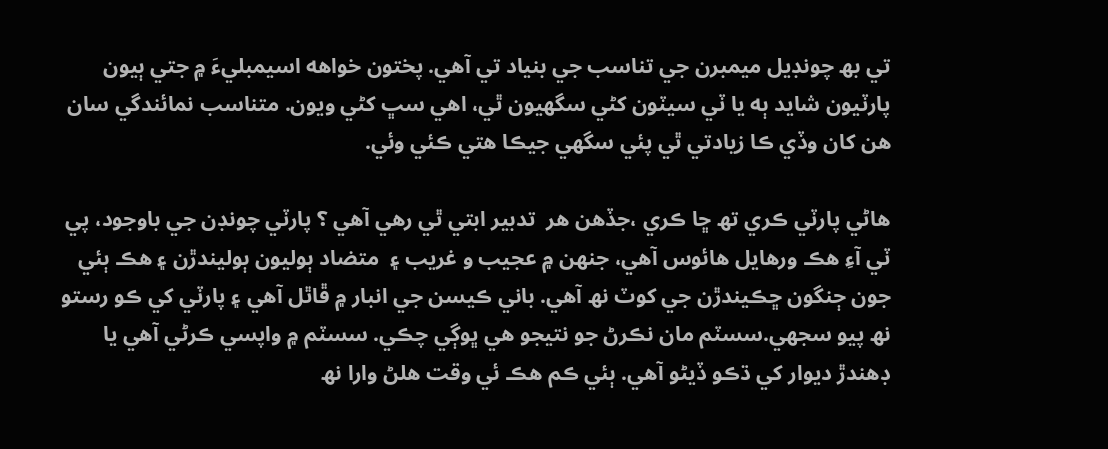تي بھ چونڊيل ميمبرن جي تناسب جي بنياد تي آھي. پختون خواهه اسيمبليءَ ۾ جتي ٻيون پارٽيون شايد ٻه يا ٽي سيٽون کڻي سگهيون ٿي، اهي سڀ کڻي ويون. متناسب نمائندگي سان ھن کان وڏي ڪا زيادتي ٿي پئي سگھي جيڪا ھتي ڪئي وئي.

ھاڻي پارٽي ڪري تھ ڇا ڪري ،جڏهن هر  تدبير ابتي ٿي رھي آھي ؟ پارٽي چونڊن جي باوجود، پي ٽي آءِ هڪ ورهايل ھائوس آهي، جنهن ۾ عجيب و غريب ۽  متضاد ٻوليون ٻوليندڙن ۽ هڪ ٻئي جون ڄنگون ڇڪيندڙن جي کوٽ نھ آھي. باني ڪيسن جي انبار ۾ ڦاٿل آهي ۽ پارٽي کي ڪو رستو نھ پيو سجھي.سسٽم مان نڪرڻ جو نتيجو ھي ڀوڳي چڪي. سسٽم ۾ واپسي ڪرڻي آھي يا ڊھندڙ ديوار کي ڌڪو ڏيڻو آھي. ٻئي ڪم ھڪ ئي وقت ھلڻ وارا نھ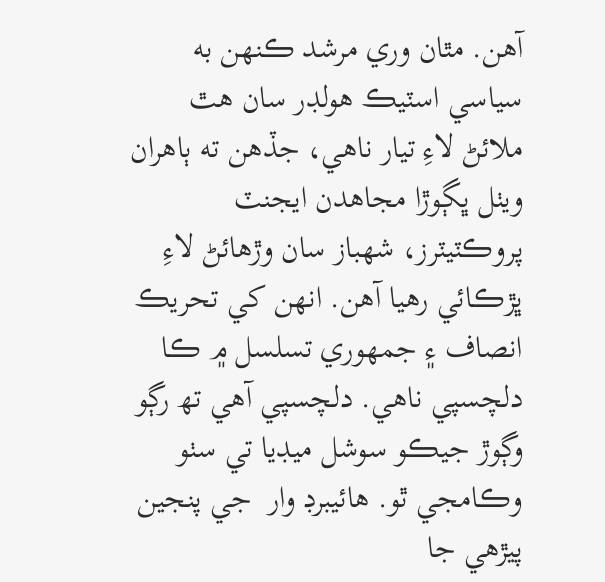آھن. مٿان وري مرشد ڪنهن به سياسي اسٽيڪ هولڊر سان هٿ ملائڻ لاءِ تيار ناهي، جڏهن ته ٻاهران ويٺل ڀڳوڙا مجاهدن ايجنٽ پروڪٽيٽرز، شهباز سان وڙهائڻ لاءِ ڀڙڪائي رهيا آهن. انهن کي تحريڪ انصاف ۽ جمهوري تسلسل ۾ ڪا دلچسپي ناهي. دلچسپي آھي تھ رڳو وڳوڙ جيڪو سوشل ميڊيا تي سٺو وڪامجي ٿو. هائيبرڊ وار  جي پنجين پيڙھي جا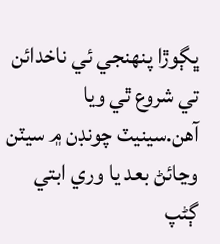ڀڳوڙا پنھنجي ئي ناخدائن تي شروع ٿي ويا آھن.سينيٽ چونڊن ۾ سيٽن وڃائڻ بعد يا وري ابتي ڳڻپ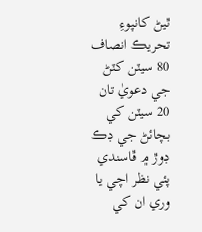ٿيڻ کانپوءِ تحريڪ انصاف 80 سيٽن کٽڻ جي دعويٰ تان 20 سيٽن کي بچائڻ جي ڊڪ ڊوڙ ۾ ڦاسندي پئي نظر اچي يا وري ان کي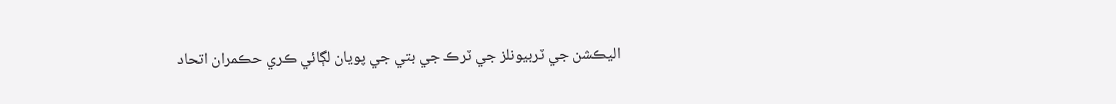اليڪشن جي ٽربيونلز جي ٽرڪ جي بتي جي پويان لڳائي ڪري حڪمران اتحاد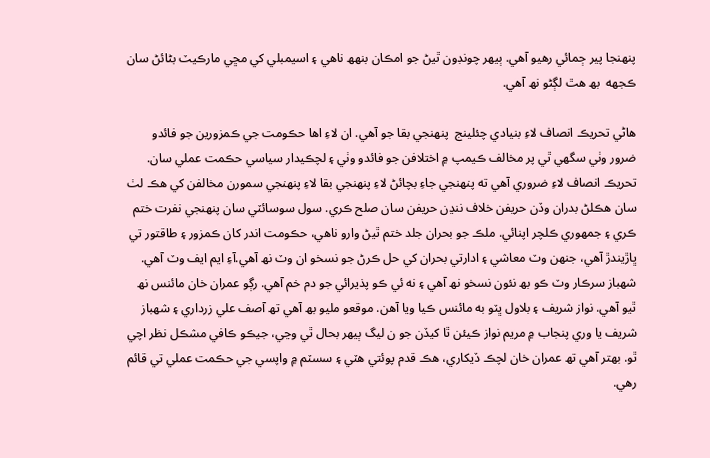پنھنجا پير ڄمائي رھيو آھي. ٻيهر چونڊون ٿيڻ جو امڪان بنهھ ناهي ۽ اسيمبلي کي مڇي مارڪيٽ بڻائڻ سان ڪجھه  بھ ھٿ لڳڻو نھ آھي.

هاڻي تحريڪ انصاف لاءِ بنيادي چئلينج  پنھنجي بقا جو آهي. ان لاءِ اھا حڪومت جي ڪمزورين جو فائدو ضرور وٺي سگھي ٿي پر مخالف ڪيمپ ۾ اختلافن جو فائدو وٺي ۽ لچڪيدار سياسي حڪمت عملي سان. تحريڪ انصاف لاءِ ضروري آهي ته پنهنجي جاءِ بچائڻ لاءِ پنهنجي بقا لاءِ پنهنجي سمورن مخالفن کي هڪ لٺ سان ھڪلڻ بدران وڏن حريفن خلاف ننڍن حريفن سان صلح ڪري. سول سوسائٽي سان پنھنجي نفرت ختم ڪري ۽ جمهوري ڪلچر اپنائي. ملڪ جو بحران جلد ختم ٿيڻ وارو ناهي، حڪومت اندر کان ڪمزور ۽ طاقتور تي ڀاڙيندڙ آهي، جنهن وٽ معاشي ۽ ادارتي بحران کي حل ڪرڻ جو نسخو ان وٽ نھ آھي.آءِ ايم ايف وٽ آهي. شهباز سرڪار وٽ ڪو بھ نئون نسخو نھ آهي ۽ نه ئي ڪو پذيرائي جو دم خم آھي. رڳو عمران خان مائنس نھ ٿيو آھي. نواز شريف ۽ بلاول ڀٽو به مائنس ڪيا ويا آهن. موقعو مليو بھ آھي تھ آصف علي زرداري ۽ شهباز شريف يا وري پنجاب ۾ مريم نواز ڪيئن ٿا کيڏن جو ن ليگ ٻيهر بحال ٿي وڃي، جيڪو ڪافي مشڪل نظر اچي ٿو. بھتر آھي تھ عمران خان لچڪ ڏيکاري، هڪ قدم پوئتي هٽي ۽ سسٽم ۾ واپسي جي حڪمت عملي تي قائم رهي.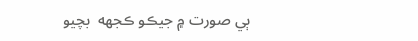ٻي صورت ۾ جيڪو ڪجھه  بچيو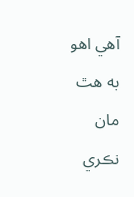آهي اهو به هٿ مان نڪري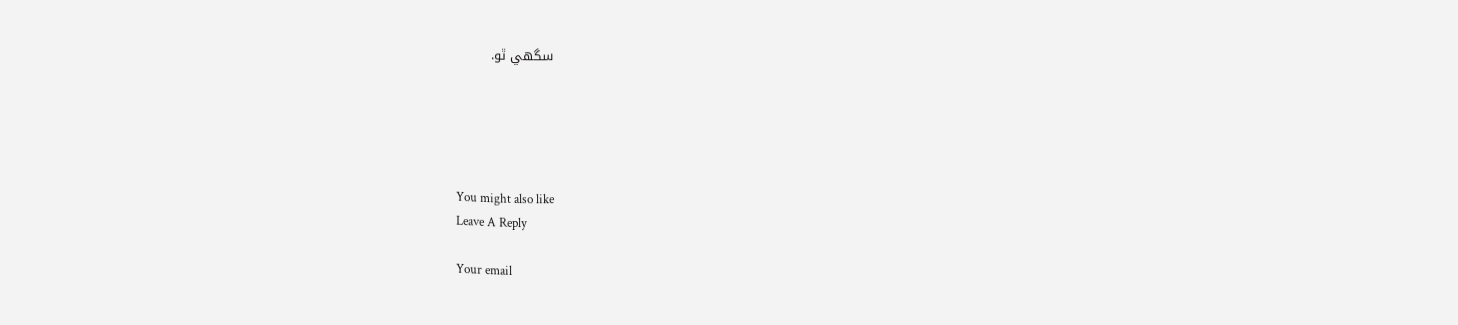سگهي ٿو.





You might also like
Leave A Reply

Your email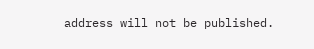address will not be published.